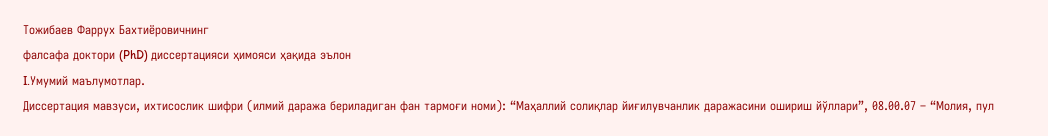Тожибаев Фаррух Бахтиёровичнинг
фалсафа доктори (PhD) диссертацияси ҳимояси ҳақида эълон
I.Умумий маълумотлар.
Диссертация мавзуси, ихтисослик шифри (илмий даража бериладиган фан тармоғи номи): “Маҳаллий солиқлар йиғилувчанлик даражасини ошириш йўллари”, 08.00.07 – “Молия, пул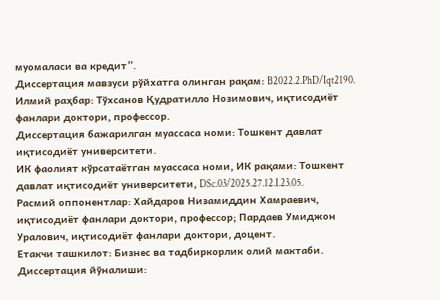муомаласи ва кредит”.
Диссертация мавзуси рўйхатга олинган рақам: B2022.2.PhD/Iqt2190.
Илмий раҳбар: Тўхсанов Қудратилло Нозимович, иқтисодиёт фанлари доктори, профессор.
Диссертация бажарилган муассаса номи: Тошкент давлат иқтисодиёт университети.
ИК фаолият кўрсатаётган муассаса номи, ИК рақами: Тошкент давлат иқтисодиёт университети, DSc.03/2025.27.12.I.23.05.
Расмий оппонентлар: Хайдаров Низамиддин Хамраевич, иқтисодиёт фанлари доктори, профессор; Пардаев Умиджон Уралович, иқтисодиёт фанлари доктори, доцент.
Етакчи ташкилот: Бизнес ва тадбиркорлик олий мактаби.
Диссертация йўналиши: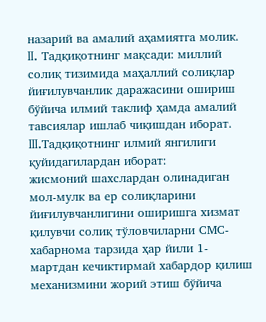назарий ва амалий аҳамиятга молик.
II. Тадқиқотнинг мақсади: миллий солиқ тизимида маҳаллий солиқлар йиғилувчанлик даражасини ошириш бўйича илмий таклиф ҳамда амалий тавсиялар ишлаб чиқишдан иборат.
III.Тадқиқотнинг илмий янгилиги қуйидагилардан иборат:
жисмоний шахслардан олинадиган мол-мулк ва ер солиқларини йиғилувчанлигини оширишга хизмат қилувчи солиқ тўловчиларни СМС-хабарнома тарзида ҳар йили 1-мартдан кечиктирмай хабардор қилиш механизмини жорий этиш бўйича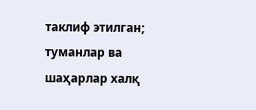таклиф этилган;
туманлар ва шаҳарлар халқ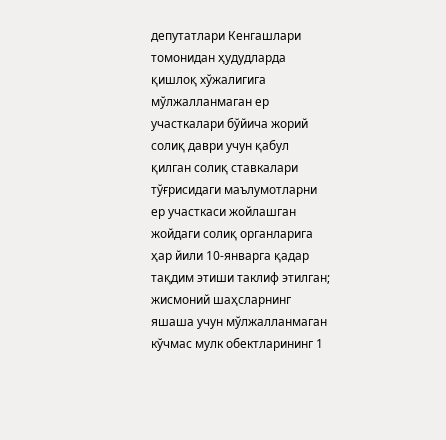депутатлари Кенгашлари томонидан ҳудудларда қишлоқ хўжалигига мўлжалланмаган ер участкалари бўйича жорий солиқ даври учун қабул қилган солиқ ставкалари тўғрисидаги маълумотларни ер участкаси жойлашган жойдаги солиқ органларига ҳар йили 10-январга қадар тақдим этиши таклиф этилган;
жисмоний шаҳсларнинг яшаша учун мўлжалланмаган кўчмас мулк обектларининг 1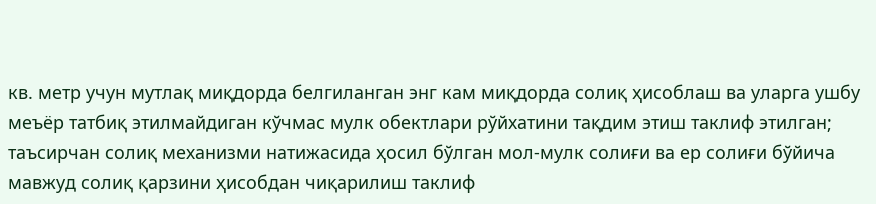кв. метр учун мутлақ миқдорда белгиланган энг кам миқдорда солиқ ҳисоблаш ва уларга ушбу меъёр татбиқ этилмайдиган кўчмас мулк обектлари рўйхатини тақдим этиш таклиф этилган;
таъсирчан солиқ механизми натижасида ҳосил бўлган мол-мулк солиғи ва ер солиғи бўйича мавжуд солиқ қарзини ҳисобдан чиқарилиш таклиф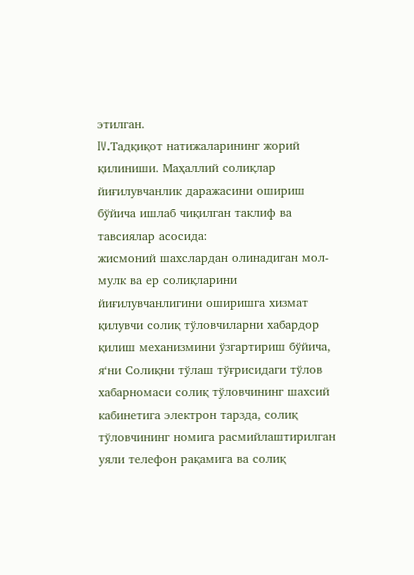этилган.
IV.Тадқиқот натижаларининг жорий қилиниши. Маҳаллий солиқлар йиғилувчанлик даражасини ошириш бўйича ишлаб чиқилган таклиф ва тавсиялар асосида:
жисмоний шахслардан олинадиган мол-мулк ва ер солиқларини йиғилувчанлигини оширишга хизмат қилувчи солиқ тўловчиларни хабардор қилиш механизмини ўзгартириш бўйича, яʻни Солиқни тўлаш тўғрисидаги тўлов хабарномаси солиқ тўловчининг шахсий кабинетига электрон тарзда, солиқ тўловчининг номига расмийлаштирилган уяли телефон рақамига ва солиқ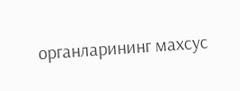органларининг махсус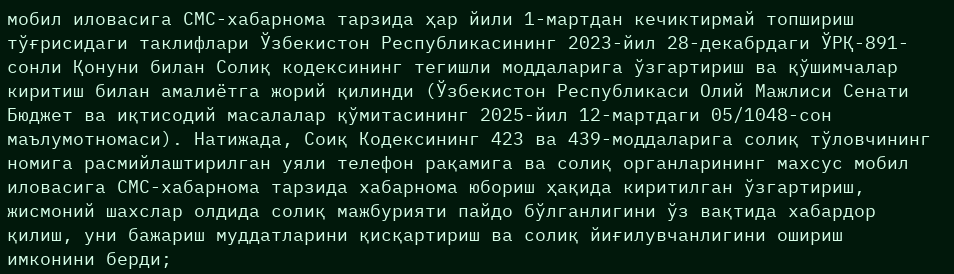мобил иловасига СМС-хабарнома тарзида ҳар йили 1-мартдан кечиктирмай топшириш тўғрисидаги таклифлари Ўзбекистон Республикасининг 2023-йил 28-декабрдаги ЎРҚ-891-сонли Қонуни билан Солиқ кодексининг тегишли моддаларига ўзгартириш ва қўшимчалар киритиш билан амалиётга жорий қилинди (Ўзбекистон Республикаси Олий Мажлиси Сенати Бюджет ва иқтисодий масалалар қўмитасининг 2025-йил 12-мартдаги 05/1048-сон маълумотномаси). Натижада, Соиқ Кодексининг 423 ва 439-моддаларига солиқ тўловчининг номига расмийлаштирилган уяли телефон рақамига ва солиқ органларининг махсус мобил иловасига СМС-хабарнома тарзида хабарнома юбориш ҳақида киритилган ўзгартириш, жисмоний шахслар олдида солиқ мажбурияти пайдо бўлганлигини ўз вақтида хабардор қилиш, уни бажариш муддатларини қисқартириш ва солиқ йиғилувчанлигини ошириш имконини берди;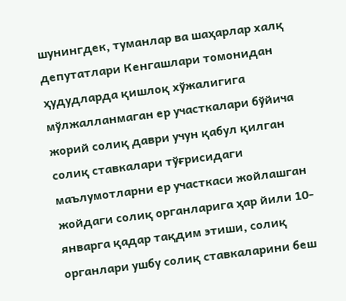шунингдек, туманлар ва шаҳарлар халқ депутатлари Кенгашлари томонидан ҳудудларда қишлоқ хўжалигига мўлжалланмаган ер участкалари бўйича жорий солиқ даври учун қабул қилган солиқ ставкалари тўғрисидаги маълумотларни ер участкаси жойлашган жойдаги солиқ органларига ҳар йили 10-январга қадар тақдим этиши, солиқ органлари ушбу солиқ ставкаларини беш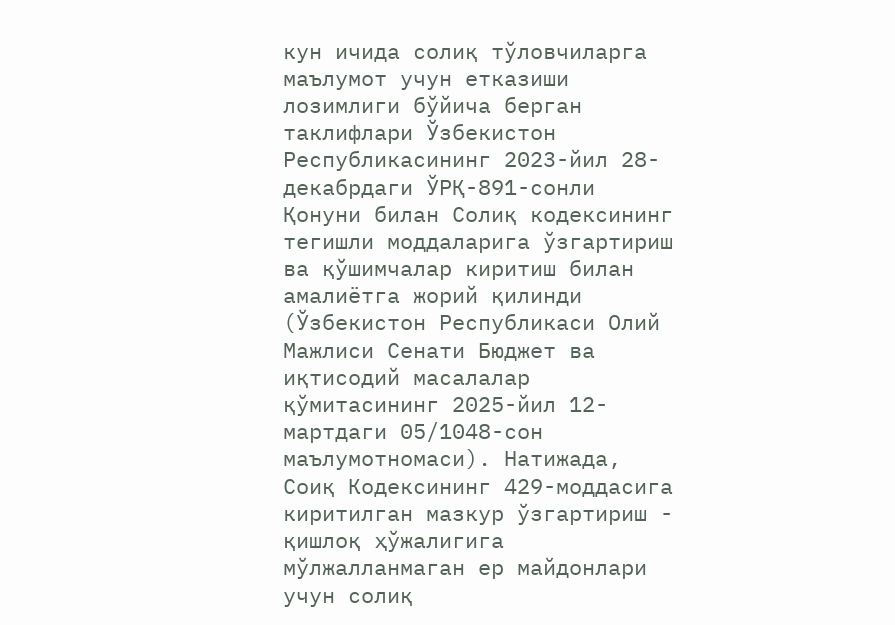кун ичида солиқ тўловчиларга маълумот учун етказиши лозимлиги бўйича берган таклифлари Ўзбекистон Республикасининг 2023-йил 28-декабрдаги ЎРҚ-891-сонли Қонуни билан Солиқ кодексининг тегишли моддаларига ўзгартириш ва қўшимчалар киритиш билан амалиётга жорий қилинди (Ўзбекистон Республикаси Олий Мажлиси Сенати Бюджет ва иқтисодий масалалар қўмитасининг 2025-йил 12-мартдаги 05/1048-сон маълумотномаси). Натижада, Соиқ Кодексининг 429-моддасига киритилган мазкур ўзгартириш - қишлоқ ҳўжалигига мўлжалланмаган ер майдонлари учун солиқ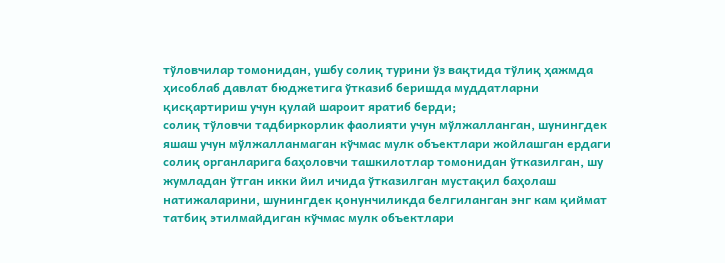тўловчилар томонидан, ушбу солиқ турини ўз вақтида тўлиқ ҳажмда ҳисоблаб давлат бюджетига ўтказиб беришда муддатларни қисқартириш учун қулай шароит яратиб берди;
солиқ тўловчи тадбиркорлик фаолияти учун мўлжалланган, шунингдек яшаш учун мўлжалланмаган кўчмас мулк объектлари жойлашган ердаги солиқ органларига баҳоловчи ташкилотлар томонидан ўтказилган, шу жумладан ўтган икки йил ичида ўтказилган мустақил баҳолаш натижаларини, шунингдек қонунчиликда белгиланган энг кам қиймат татбиқ этилмайдиган кўчмас мулк объектлари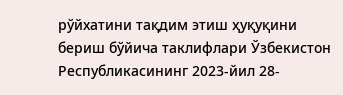рўйхатини тақдим этиш ҳуқуқини бериш бўйича таклифлари Ўзбекистон Республикасининг 2023-йил 28-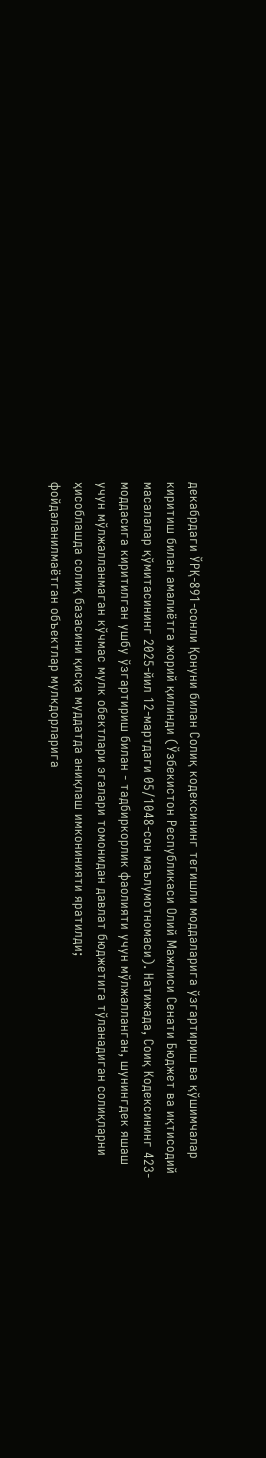декабрдаги ЎРҚ-891-сонли Қонуни билан Солиқ кодексининг тегишли моддаларига ўзгартириш ва қўшимчалар киритиш билан амалиётга жорий қилинди (Ўзбекистон Республикаси Олий Мажлиси Сенати Бюджет ва иқтисодий масалалар қўмитасининг 2025-йил 12-мартдаги 05/1048-сон маълумотномаси). Натижада, Соиқ Кодексининг 423-моддасига киритилган ушбу ўзгартириш билан - тадбиркорлик фаолияти учун мўлжалланган, шунингдек яшаш учун мўлжалланмаган кўчмас мулк обектлари эгалари томонидан давлат бюджетига тўланадиган солиқларни ҳисоблашда солиқ базасини қисқа муддатда аниқлаш имконинияти яратилди;
фойдаланилмаётган объектлар мулкдорларига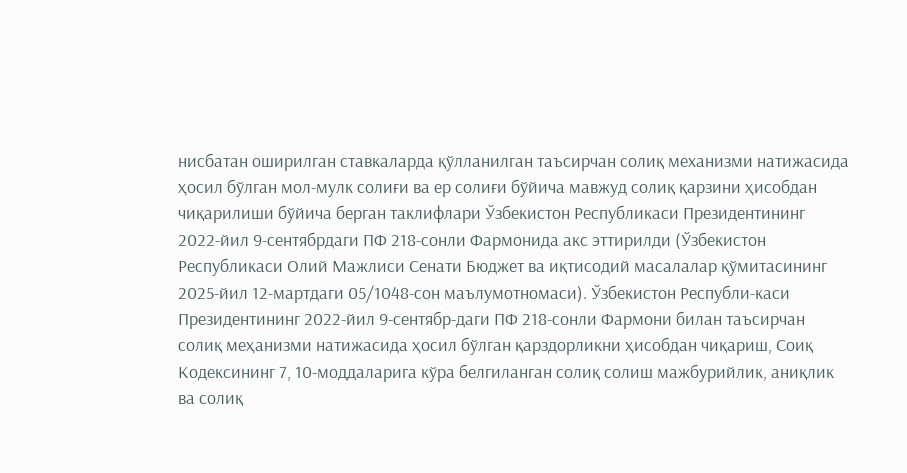нисбатан оширилган ставкаларда қўлланилган таъсирчан солиқ механизми натижасида ҳосил бўлган мол-мулк солиғи ва ер солиғи бўйича мавжуд солиқ қарзини ҳисобдан чиқарилиши бўйича берган таклифлари Ўзбекистон Республикаси Президентининг 2022-йил 9-сентябрдаги ПФ 218-сонли Фармонида акс эттирилди (Ўзбекистон Республикаси Олий Мажлиси Сенати Бюджет ва иқтисодий масалалар қўмитасининг 2025-йил 12-мартдаги 05/1048-сон маълумотномаси). Ўзбекистон Республи-каси Президентининг 2022-йил 9-сентябр-даги ПФ 218-сонли Фармони билан таъсирчан солиқ меҳанизми натижасида ҳосил бўлган қарздорликни ҳисобдан чиқариш, Соиқ Кодексининг 7, 10-моддаларига кўра белгиланган солиқ солиш мажбурийлик, аниқлик ва солиқ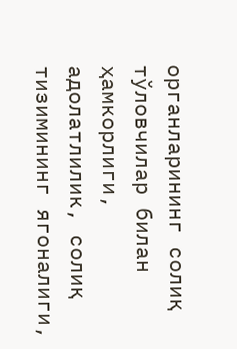органларининг солиқ тўловчилар билан ҳамкорлиги, адолатлилик, солиқ тизимининг ягоналиги,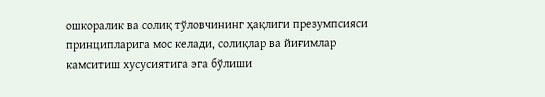ошкоралик ва солиқ тўловчининг ҳақлиги презумпсияси принципларига мос келади, солиқлар ва йиғимлар камситиш хусусиятига эга бўлиши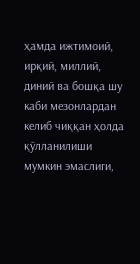ҳамда ижтимоий, ирқий, миллий, диний ва бошқа шу каби мезонлардан келиб чиққан ҳолда қўлланилиши мумкин эмаслиги,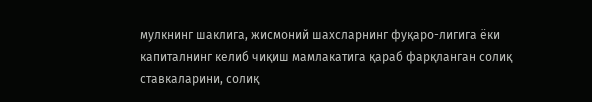мулкнинг шаклига, жисмоний шахсларнинг фуқаро-лигига ёки капиталнинг келиб чиқиш мамлакатига қараб фарқланган солиқ ставкаларини, солиқ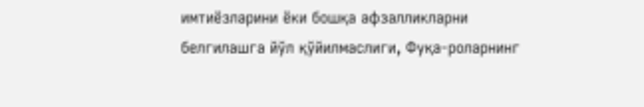имтиёзларини ёки бошқа афзалликларни белгилашга йўл қўйилмаслиги, Фуқа-роларнинг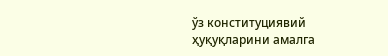ўз конституциявий ҳуқуқларини амалга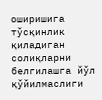оширишига тўсқинлик қиладиган солиқларни белгилашга йўл қўйилмаслиги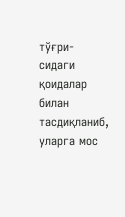тўғри-сидаги қоидалар билан тасдиқланиб, уларга мос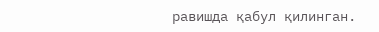равишда қабул қилинган.